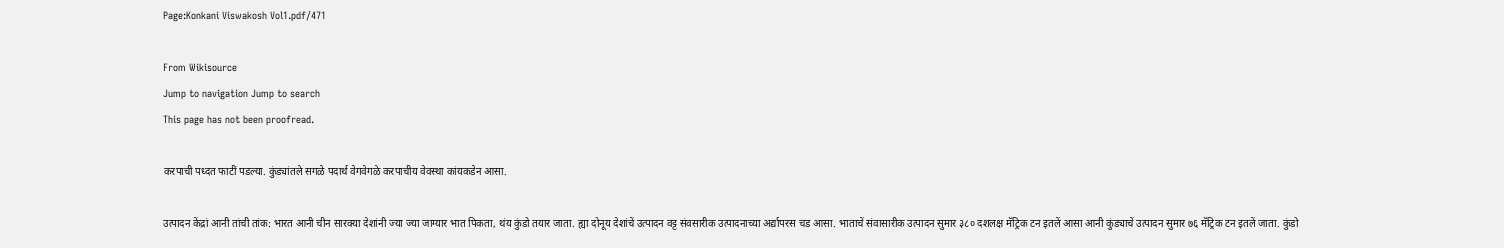Page:Konkani Viswakosh Vol1.pdf/471

From Wikisource
Jump to navigation Jump to search
This page has not been proofread.

करपाची पध्दत फाटीं पडल्या. कुंड्यांतले सगळे पदार्थ वेगवेगळे करपाचीय वेवस्था कांयकडेन आसा.

उत्पादन केंद्रां आनी तांची तांक: भारत आनी चीन सारक्या देशांनी ज्या ज्या जाग्यार भात पिकता, थंय कुंडो तयार जाता. ह्या दोनूय देशांचें उत्पादन वट्ट संवसारीक उत्पादनाच्या अर्द्यापरस चड आसा. भाताचें संवासारीक उत्पादन सुमार ३८० दशलक्ष मॅट्रिक टन इतलें आसा आनी कुंड्याचें उत्पादन सुमार ७६ मॅट्रिक टन इतलें जाता. कुंडो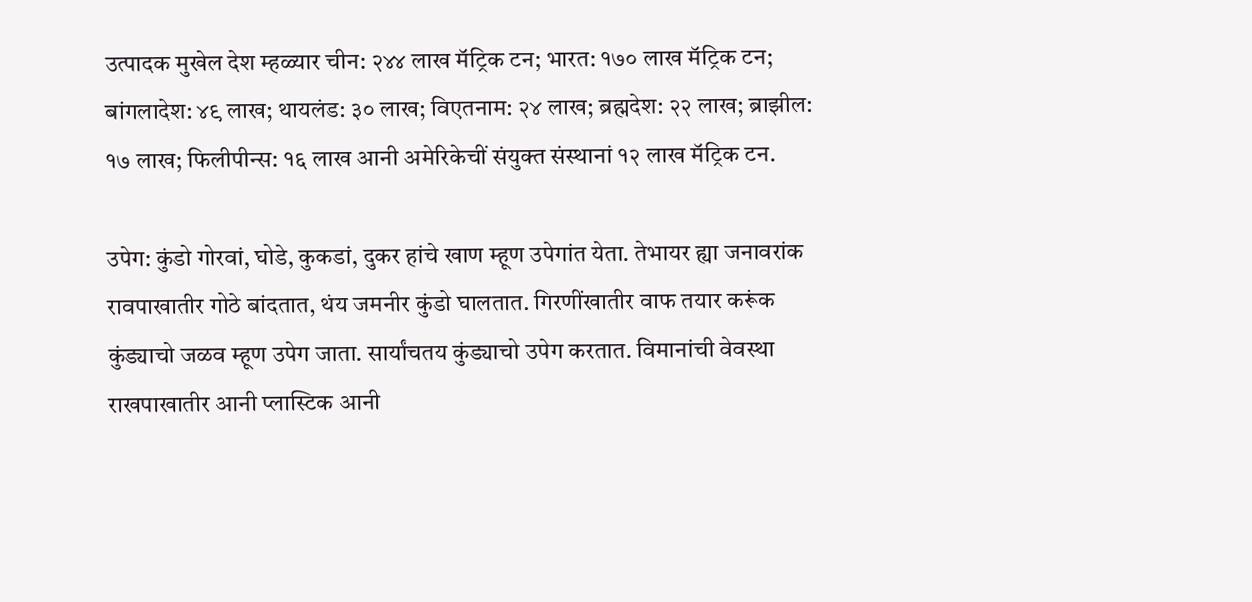उत्पादक मुखेल देश म्हळ्यार चीन: २४४ लाख मॅट्रिक टन; भारत: १७० लाख मॅट्रिक टन; बांगलादेश: ४९ लाख; थायलंड: ३० लाख; विएतनाम: २४ लाख; ब्रह्मदेश: २२ लाख; ब्राझील: १७ लाख; फिलीपीन्स: १६ लाख आनी अमेरिकेचीं संयुक्त संस्थानां १२ लाख मॅट्रिक टन.

उपेग: कुंडो गोरवां, घोडे, कुकडां, दुकर हांचे खाण म्हूण उपेगांत येता. तेभायर ह्या जनावरांक रावपाखातीर गोठे बांदतात, थंय जमनीर कुंडो घालतात. गिरणींखातीर वाफ तयार करूंक कुंड्याचो जळव म्हूण उपेग जाता. सार्यांचतय कुंड्याचो उपेग करतात. विमानांची वेवस्था राखपाखातीर आनी प्लास्टिक आनी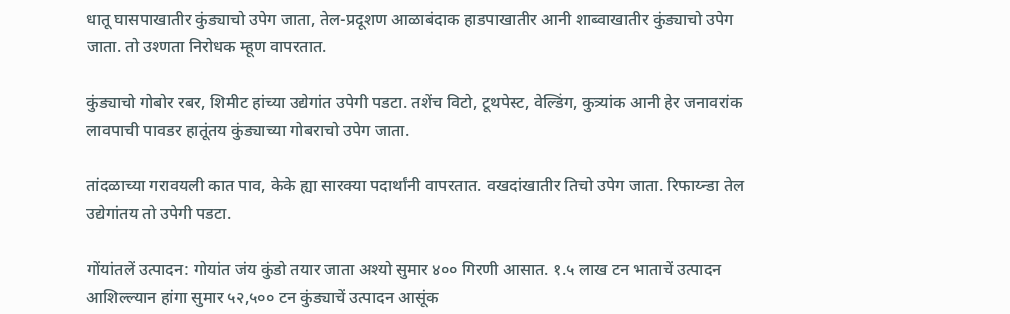धातू घासपाखातीर कुंड्याचो उपेग जाता, तेल-प्रदूशण आळाबंदाक हाडपाखातीर आनी शाब्वाखातीर कुंड्याचो उपेग जाता. तो उश्णता निरोधक म्हूण वापरतात.

कुंड्याचो गोबोर रबर, शिमीट हांच्या उद्येगांत उपेगी पडटा. तशेंच विटो, टूथपेस्ट, वेल्डिंग, कुत्र्यांक आनी हेर जनावरांक लावपाची पावडर हातूंतय कुंड्याच्या गोबराचो उपेग जाता.

तांदळाच्या गरावयली कात पाव, केके ह्या सारक्या पदार्थांनी वापरतात. वखदांखातीर तिचो उपेग जाता. रिफाय्न्डा तेल उद्येगांतय तो उपेगी पडटा.

गोंयांतलें उत्पादन: गोयांत जंय कुंडो तयार जाता अश्यो सुमार ४०० गिरणी आसात. १.५ लाख टन भाताचें उत्पादन आशिल्ल्यान हांगा सुमार ५२,५०० टन कुंड्याचें उत्पादन आसूंक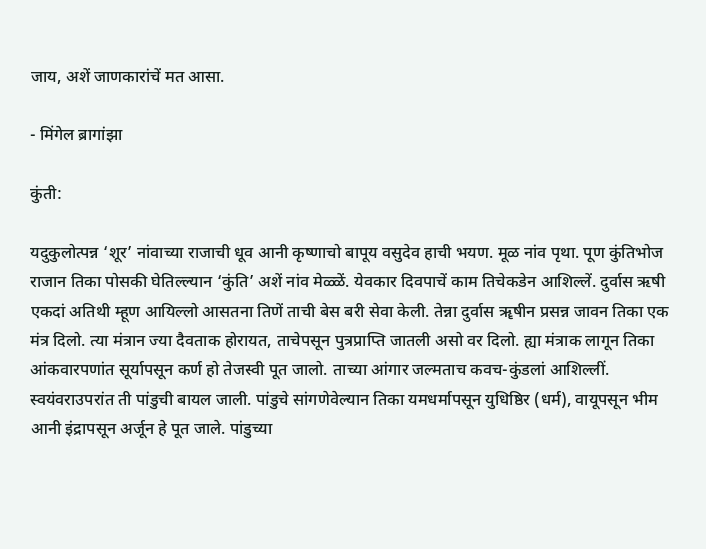जाय, अशें जाणकारांचें मत आसा.

- मिंगेल ब्रागांझा

कुंती:

यदुकुलोत्पन्न ‘शूर’ नांवाच्या राजाची धूव आनी कृष्णाचो बापूय वसुदेव हाची भयण. मूळ नांव पृथा. पूण कुंतिभोज राजान तिका पोसकी घेतिल्ल्यान ‘कुंति’ अशें नांव मेळ्ळें. येवकार दिवपाचें काम तिचेकडेन आशिल्लें. दुर्वास ऋषी एकदां अतिथी म्हूण आयिल्लो आसतना तिणें ताची बेस बरी सेवा केली. तेन्ना दुर्वास ॠषीन प्रसन्न जावन तिका एक मंत्र दिलो. त्या मंत्रान ज्या दैवताक होरायत, ताचेपसून पुत्रप्राप्ति जातली असो वर दिलो. ह्या मंत्राक लागून तिका आंकवारपणांत सूर्यापसून कर्ण हो तेजस्वी पूत जालो. ताच्या आंगार जल्मताच कवच-कुंडलां आशिल्लीं. स्वयंवराउपरांत ती पांडुची बायल जाली. पांडुचे सांगणेवेल्यान तिका यमधर्मापसून युधिष्ठिर (धर्म), वायूपसून भीम आनी इंद्रापसून अर्जून हे पूत जाले. पांडुच्या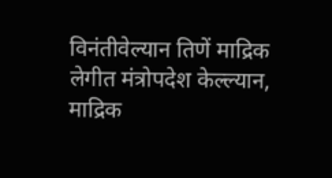विनंतीवेल्यान तिणें माद्रिक लेगीत मंत्रोपदेश केल्ल्यान, माद्रिक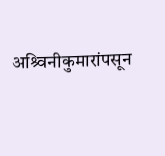अश्र्विनीकुमारांपसून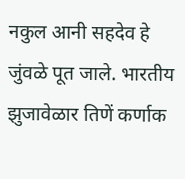नकुल आनी सहदेव हे जुंवळे पूत जाले. भारतीय झुजावेळार तिणें कर्णाक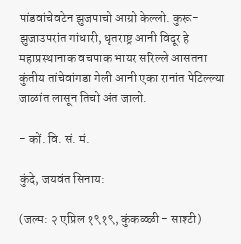पांडवांचेवटेन झुजपाचो आग्रो केल्लो. कुरू-झुजाउपरांत गांधारी, धृतराष्ट्र आनी विदूर हे महाप्रस्थानाक वचपाक भायर सरिल्ले आसतना कुंतीय तांचेवांगडा गेली आनी एका रानांत पेटिल्ल्या जाळांत लासून तिचो अंत जालो.

- कों. वि. सं. मं.

कुंदे, जयवंत सिनाय:

(जल्म: २ एप्रिल १९१९, कुंकळ्ळी - साश्टी)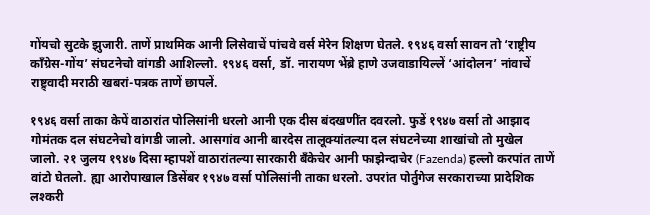गोंयचो सुटके झुजारी. ताणें प्राथमिक आनी लिसेवाचें पांचवे वर्स मेरेन शिक्षण घेतले. १९४६ वर्सा सावन तो ‘राष्ट्रीय काँग्रेस-गोंय’ संघटनेचो वांगडी आशिल्लो. १९४६ वर्सा, डॉ. नारायण भेंब्रे हाणे उजवाडायिल्लें ‘आंदोलन’ नांवाचें राष्ट्र्वादी मराठी खबरां-पत्रक ताणें छापलें.

१९४६ वर्सा ताका केपें वाठारांत पोलिसांनी धरलो आनी एक दीस बंदखणींत दवरलो. फुडें १९४७ वर्सा तो आझाद गोमंतक दल संघटनेचो वांगडी जालो. आसगांव आनी बारदेस तालूक्यांतल्या दल संघटनेच्या शाखांचो तो मुखेल जालो. २१ जुलय १९४७ दिसा म्हापशें वाठारांतल्या सारकारी बँकेचेर आनी फाझेन्दाचेर (Fazenda) हल्लो करपांत ताणें वांटो घेतलो. ह्या आरोपाखाल डिसेंबर १९४७ वर्सा पोलिसांनी ताका धरलो. उपरांत पोर्तुगेज सरकाराच्या प्रादेशिक लश्करी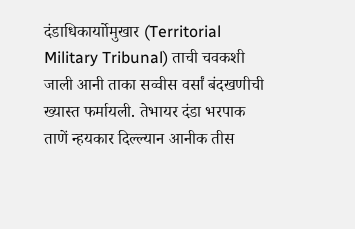दंडाधिकार्याोमुखार (Territorial Military Tribunal) ताची चवकशी जाली आनी ताका सव्वीस वर्सां बंदखणीची ख्यास्त फर्मायली. तेभायर दंडा भरपाक ताणें न्हयकार दिल्ल्यान आनीक तीस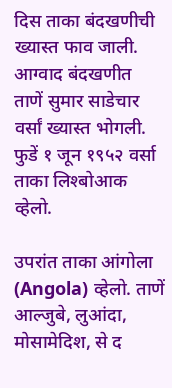दिस ताका बंदखणीची ख्यास्त फाव जाली. आग्वाद बंदखणीत ताणें सुमार साडेचार वर्सां ख्यास्त भोगली. फुडें १ जून १९५२ वर्सा ताका लिश्बोआक व्हेलो.

उपरांत ताका आंगोला (Angola) व्हेलो. ताणें आल्जुबे, लुआंदा, मोसामेदिश, से द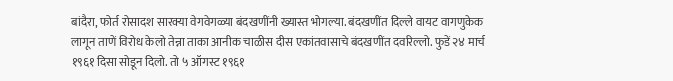बांदैरा, फोर्त रोसादश सारक्या वेगवेगळ्या बंदखणींनी ख्यास्त भोगल्या. बंदखणींत दिल्ले वायट वागणुकेक लागून ताणें विरोध केलो तेन्ना ताका आनीक चाळीस दीस एकांतवासाचे बंदखणींत दवरिल्लो. फुडें २४ मार्च १९६१ दिसा सोडून दिलो. तो ५ ऑगस्ट १९६१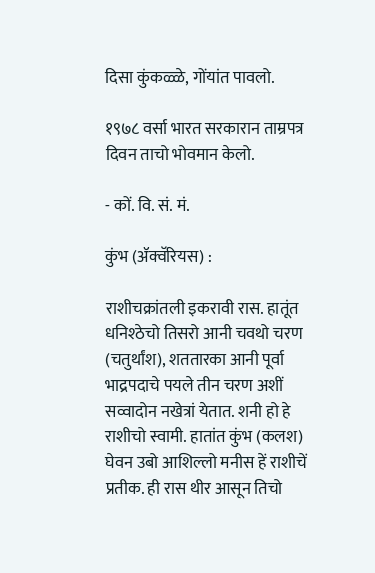दिसा कुंकळ्ळे, गोंयांत पावलो.

१९७८ वर्सा भारत सरकारान ताम्रपत्र दिवन ताचो भोवमान केलो.

- कों. वि. सं. मं.

कुंभ (ॲक्वॅरियस) :

राशीचक्रांतली इकरावी रास. हातूंत धनिश्ठेचो तिसरो आनी चवथो चरण (चतुर्थांश), शततारका आनी पूर्वा भाद्रपदाचे पयले तीन चरण अशीं सव्वादोन नखेत्रां येतात. शनी हो हे राशीचो स्वामी. हातांत कुंभ (कलश) घेवन उबो आशिल्लो मनीस हें राशीचें प्रतीक. ही रास थीर आसून तिचो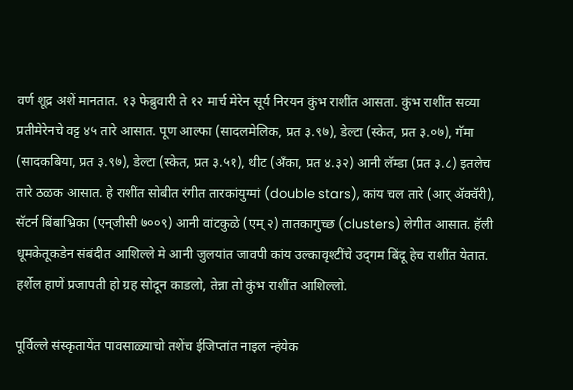वर्ण शूद्र अशें मानतात. १३ फेब्रुवारी ते १२ मार्च मेरेन सूर्य निरयन कुंभ राशींत आसता. कुंभ राशींत सव्या प्रतीमेरेनचे वट्ट ४५ तारे आसात. पूण आल्फा (सादलमेलिक, प्रत ३.९७), डेल्टा (स्केत, प्रत ३.०७), गॅमा (सादकबिया, प्रत ३.९७), डेल्टा (स्केत, प्रत ३.५१), थीट (अँका, प्रत ४.३२) आनी लॅम्डा (प्रत ३.८) इतलेच तारे ठळक आसात. हे राशींत सोबीत रंगीत तारकांयुग्मां (double stars), कांय चल तारे (आर्‌ ॲक्वॅरी), सॅटर्न बिंबाभ्रिका (एन्‌जीसी ७००९) आनी वांटकुळे (एम्‌ २) तातकागुच्छ (clusters) लेगीत आसात. हॅली धूमकेतूकडेन संबंदीत आशिल्ले मे आनी जुलयांत जावपी कांय उल्कावृश्टींचे उद्‌गम बिंदू हेच राशींत येतात. हर्शेल हाणें प्रजापती हो ग्रह सोदून काडलो, तेन्ना तो कुंभ राशींत आशिल्लो.

पूर्विल्ले संस्कृतायेंत पावसाळ्याचो तशेंच ईजिप्तांत नाइल न्हंयेक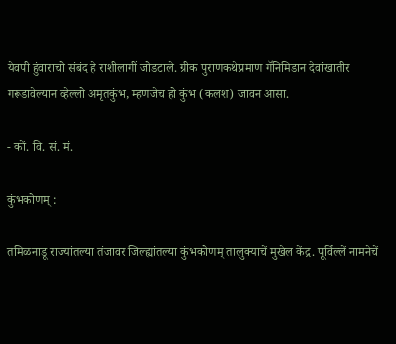येवपी हुंवाराचो संबंद हे राशीलागीं जोडटाले. ग्रीक पुराणकथेप्रमाण गॅनिमिडान देवांखातीर गरूडावेल्यान व्हेल्लो अमृतकुंभ, म्हणजेच हो कुंभ (कलश) जावन आसा.

- कों. वि. सं. मं.

कुंभकोणम्‌ :

तमिळनाडू राज्यांतल्या तंजावर जिल्ह्यांतल्या कुंभकोणम्‌ तालुक्याचें मुखेल केंद्र. पूर्विल्लें नामनेचें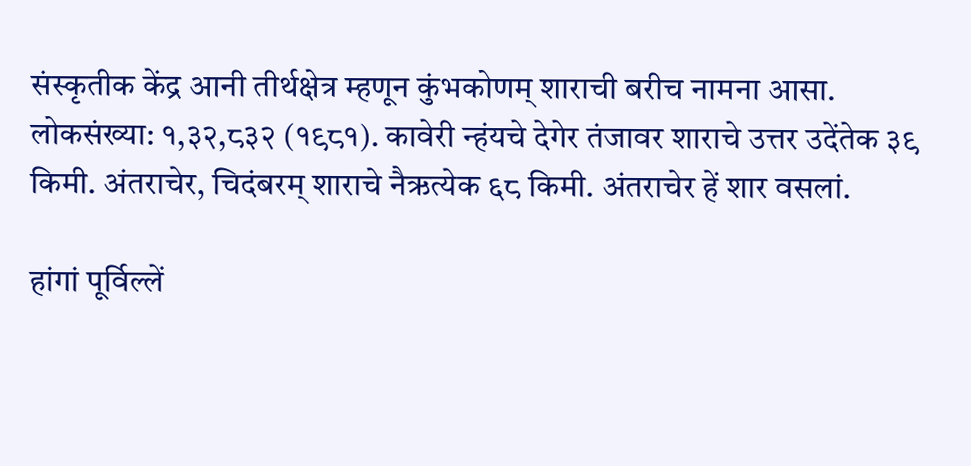संस्कृतीक केंद्र आनी तीर्थक्षेत्र म्हणून कुंभकोणम्‌ शाराची बरीच नामना आसा.
लोकसंख्या: १,३२,८३२ (१९८१). कावेरी न्हंयचे देगेर तंजावर शाराचे उत्तर उदेंतेक ३९ किमी. अंतराचेर, चिदंबरम्‌ शाराचे नैऋत्येक ६८ किमी. अंतराचेर हें शार वसलां.

हांगां पूर्विल्लें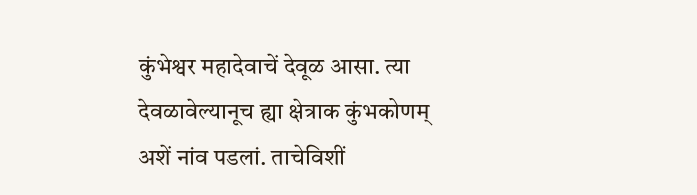कुंभेश्वर महादेवाचें देवूळ आसा. त्या देवळावेल्यानूच ह्या क्षेत्राक कुंभकोणम्‌ अशें नांव पडलां. ताचेविशीं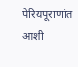पेरियपूराणांत आशी